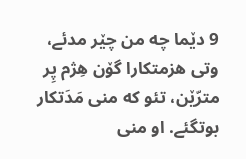9 دێما چه من چێر مدئے، وتی هزمتکارا گۆن هِژم پِر مترّێن، تئو که منی مَدَتکار بوتگئے. او منی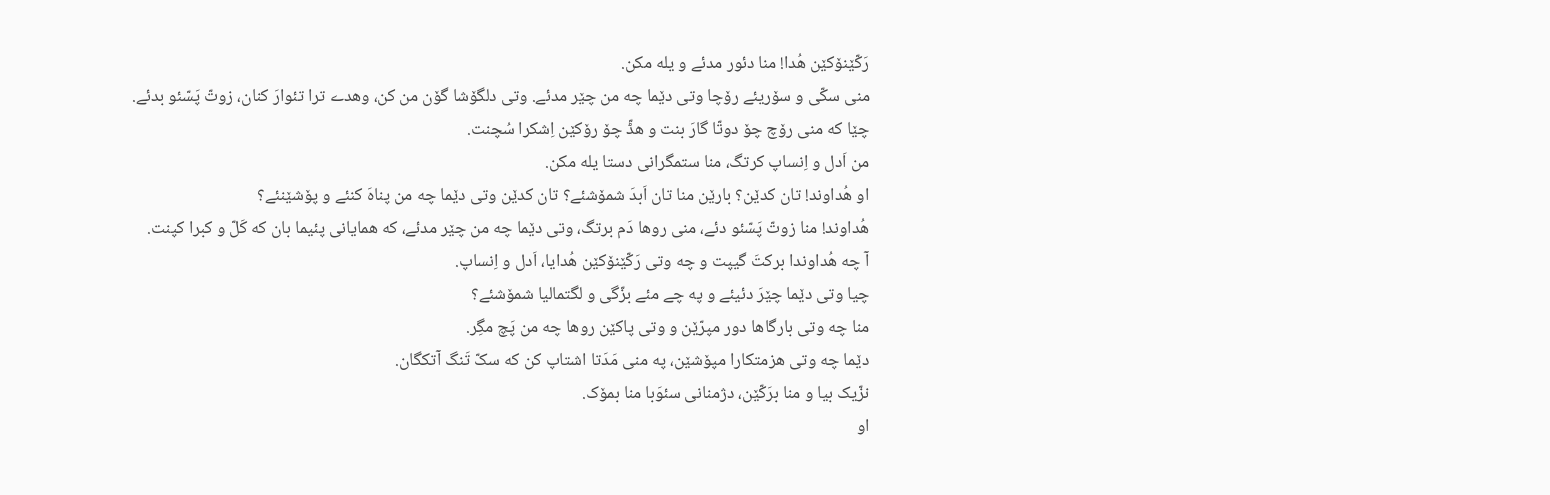رَکّێنۆکێن هُدا! منا دئور مدئے و یله مکن.
منی سکّی و سۆریئے رۆچا وتی دێما چه من چێر مدئے. وتی دلگۆشا گۆن من کن، وهدے ترا تئوارَ کنان، زوتّ پَسّئو بدئے.
چێا که منی رۆچ چۆ دوتّا گارَ بنت و هڈّ چۆ رۆکێن اِشکرا سُچنت.
من اَدل و اِنساپ کرتگ، منا ستمگرانی دستا یله مکن.
او هُداوند! تان کدێن؟ بارێن منا تان اَبدَ شمۆشئے؟ تان کدێن وتی دێما چه من پناهَ کنئے و پۆشێنئے؟
هُداوند! منا زوتّ پَسّئو دئے، منی روها دَم برتگ، وتی دێما چه من چێر مدئے، که همایانی پئیما بان که کَلّ و کبرا کپنت.
آ چه هُداوندا برکتَ گیپت و چه وتی رَکّێنۆکێن هُدایا، اَدل و اِنساپ.
چیا وتی دێما چێرَ دئیئے و په چے مئے بزّگی و لگتمالیا شمۆشئے؟
منا چه وتی بارگاها دور مپرّێن و وتی پاکێن روها چه من پَچ مگِر.
دێما چه وتی هزمتکارا مپۆشێن، په منی مَدَتا اشتاپ کن که سکّ تَنگ آتکگان.
نزّیک بیا و منا برَکّێن، دژمنانی سئوَبا منا بمۆک.
او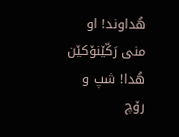هُداوند! او منی رَکّێنۆکێن هُدا! شپ و رۆچ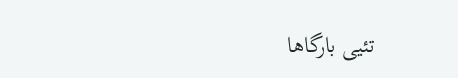تئیی بارگاها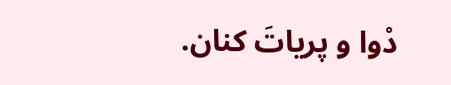دْوا و پریاتَ کنان.